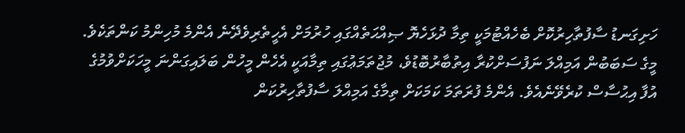ހަށިގަނޑު ސާފުތާހިރުކޮށް ބެހެއްޓުމަކީ ތިމާ ދުޅަހެޔޮ ޞިއްޙަތެއްގައި ހުރުމަށް އެހީތެރިވެދޭނެ އެންމެ މުހިންމު ކަންތަކެވެ. މީގެ ސަބަބުން އަމިއްލަ ނަފުސަށްކުރާ އިތުބާރުބޮޑުވެ، މުޖުތަމަޢުގައި ތިމާއަކީ އެހެން މީހުން ބަލައިގަންނަ މީހަކަށްވުމުގެ އުފާ އިޙުސާސް ކުރެވޭނެއެވެ. އެންމެ ފުރަތަމަ ކަމަކަށް ތިމާގެ އަމިއްލަ ސާފުތާހިރުކަން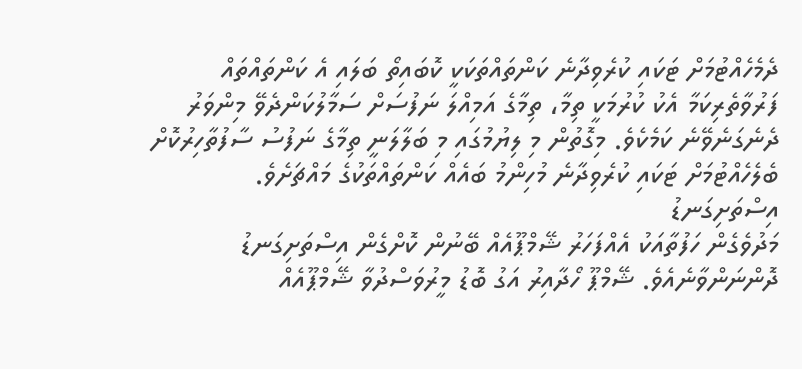ދެމެހެއްޓުމަށް ޓަކައި ކުރެވިދާނެ ކަންތައްތަކަކީ ކޮބައިތޯ ބަލައި އެ ކަންތައްތައް ފަރުވާތެރިކަމާ އެކު ކުރުމަކީ ތިމާ، ތިމާގެ އަމިއްލަ ނަފުސަށް ސަމާލުކަންދެވޭ މިންވަރު ދެނެގަނެވޭނެ ކަމެކެވެ. މިގޮތުން މި ލިޔުމުގައި މި ބަލާލަނީ ތިމާގެ ނަފުސު ސާފުތާހިރުކޮށް ބެލެހެއްޓުމަށް ޓަކައި ކުރެވިދާނެ މުހިންމު ބައެއް ކަންތައްތަކުގެ މައްޗަށެވެ.
އިސްތަށިގަނޑު
މަދުވެގެން ހަފުތާއަކު އެއްފަހަރު ޝޭމްޕޫއެއް ބޭނުން ކޮށްގެން އިސްތަށިގަނޑު ދޮންނަންވާނެއެވެ. ޝޭމްޕޫ ހޯދާއިރު އަގު ބޮޑު މީރުވަސްދުވާ ޝޭމްޕޫއެއް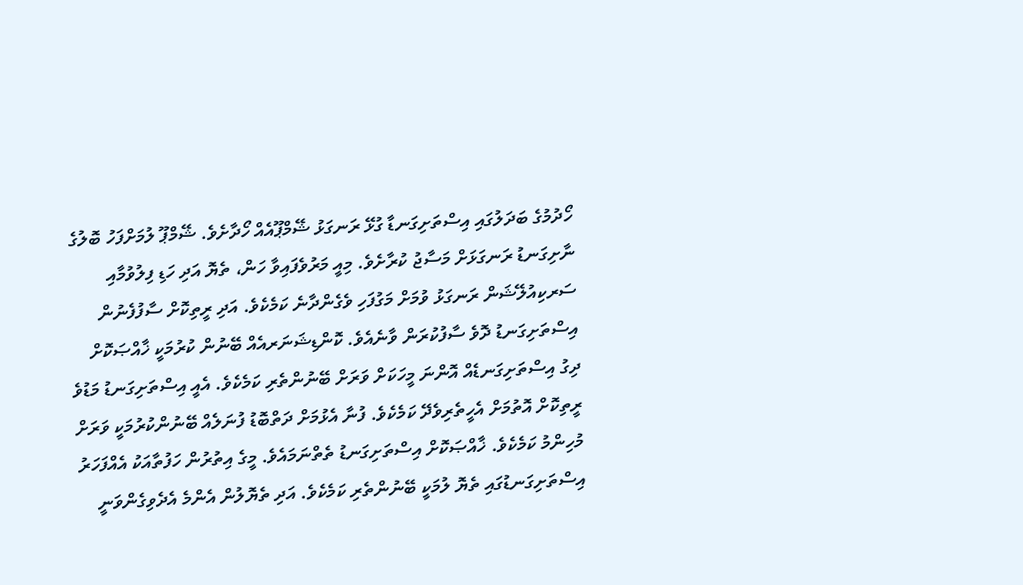ހޯދުމުގެ ބަދަލުގައި އިސްތަށިގަނޑާ ގުޅޭ ރަނގަޅު ޝޭމްޕޫއެއް ހޯދާށެވެ. ޝޭމްޕޫ ލުމަށްފަހު ބޮލުގެ ނާށިގަނޑު ރަނގަޅަށް މަސާޖު ކުރާށެވެ. މިއީ މަރުވެފައިވާ ހަން، ތެޔޮ އަދި ހަޑި ފިލުވުމާއި ސަރކިއުލޭޝަން ރަނގަޅު ވުމަށް މަގުފަހި ވެގެންދާނެ ކަމެކެވެ. އަދި ރީތިކޮށް ސާފުފެނުން އިސްތަށިގަނޑު ދޮވެ ސާފުކުރަން ވާނެއެވެ. ކޮންޑިޝަނަރއެއް ބޭނުން ކުރުމަކީ ޚާއްޞަކޮށް ދިގު އިސްތަށިގަނޑެއް އޮންނަ މީހަކަށް ވަރަށް ބޭނުންތެރި ކަމެކެވެ. އެއީ އިސްތަށިގަނޑު މަޑުވެ ރީތިކޮށް އޮތުމަށް އެހީތެރިވެދޭ ކަމެކެވެ. ފުނާ އެޅުމަށް ދަތްބޮޑު ފުނަލެއް ބޭނުންކުރުމަކީ ވަރަށް މުހިންމު ކަމެކެވެ. ޚާއްޞަކޮށް އިސްތަށިގަނޑު ތެތްނަމައެވެ. މީގެ އިތުރުން ހަފުތާއަކު އެއްފަހަރު އިސްތަށިގަނޑުގައި ތެޔޮ ލުމަކީ ބޭނުންތެރި ކަމެކެވެ. އަދި ތެޔޮލުން އެންމެ އެދެވިގެންވަނީ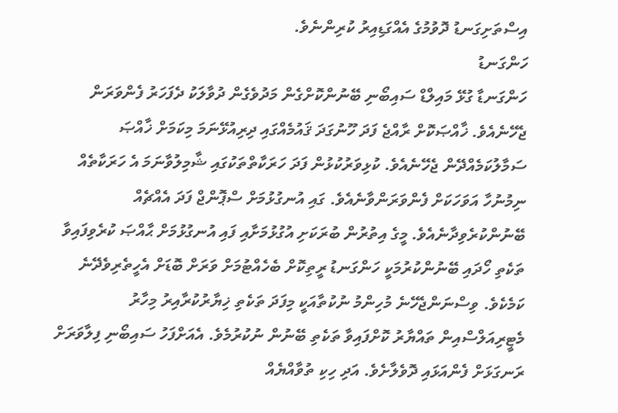އިސްތަށިގަނޑު ދޮވުމުގެ އެއްގަޑިއިރު ކުރިންނެވެ.
ހަންގަނޑު
ހަންގަނޑާ ގުޅޭ މައިލްޑް ސައިބޯނި ބޭނުންކޮށްގެން މަދުވެގެން ދުވާލަކު ދެފަހަރު ފެންވަރަން ޖެހޭނެއެވެ. ޚާއްޞަކޮށް ރާއްޖެ ފަދަ ހޫނުގަދަ ޤައުމެއްގައި ދިރިއުޅޭނަމަ މިކަމަށް ޚާއްޞަ ސަމާލުކަމެއްދޭން ޖެހޭނެއެވެ. ކުޅިވަރުކުޅުން ފަދަ ހަރަކާތްތަކުގައި ޝާމިލުވާނަމަ އެ ހަރަކާތެއް ނިމުނުހާ އަވަހަކަށް ފެންވަރަންވާނެއެވެ. ގައި އުނގުޅުމަށް ސްޕޮންޖް ފަދަ އެއްޗެއް ބޭނުންކުރެވިދާނެއެވެ. މީގެ އިތުރުން ބުރަކަށި އުގުޅުމަށާއި ފައި އުނގުޅުމަށް ޙާއްޞަ ކުރެވިފައިވާ ތަކެތި ހޯދައި ބޭނުންކުރުމަކީ ހަންގަނޑު ރީތިކޮށް ބެހެއްޓުމަށް ވަރަށް ބޮޑަށް އެހީތެރިވެދޭނެ ކަމެކެވެ. ވިސްނަންޖެހޭނެ މުހިންމު ނުކުތާއަކީ މިފަދަ ތަކެތި ޚިޔާރުކުރާއިރު މިހާރު މެޓީރިއަލްސްއިން ތައްޔާރު ކޮށްފައިވާ ތަކެތި ބޭނުން ނުކުރުމެވެ. އެއަށްފަހު ސައިބޯނި ފިލާވަރަށް ރަނގަޅަށް ފެންއަޅައި ދޮވެލާށެވެ. އަދި ހިކި ތުވާއްޔެއް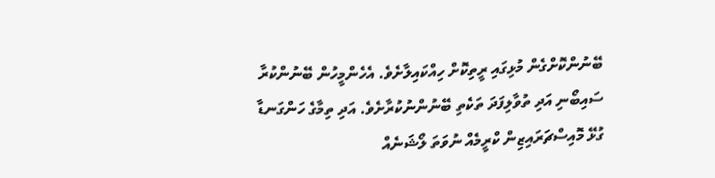ބޭނުންކޮށްގެން މުޅިގައި ރީތިކޮށް ހިއްކައިލާށެވެ. އެހެންމީހުން ބޭނުންކުރާ ސައިބޯނި އަދި ތުވާލިފަދަ ތަކެތި ބޭނުންނުކުރާށެވެ. އަދި ތިމާގެ ހަންގަނޑާ ގުޅޭ މޮއިސްޗަރައިޒިން ކްރީމެއް ނުވަތަ ލޯޝަނެއް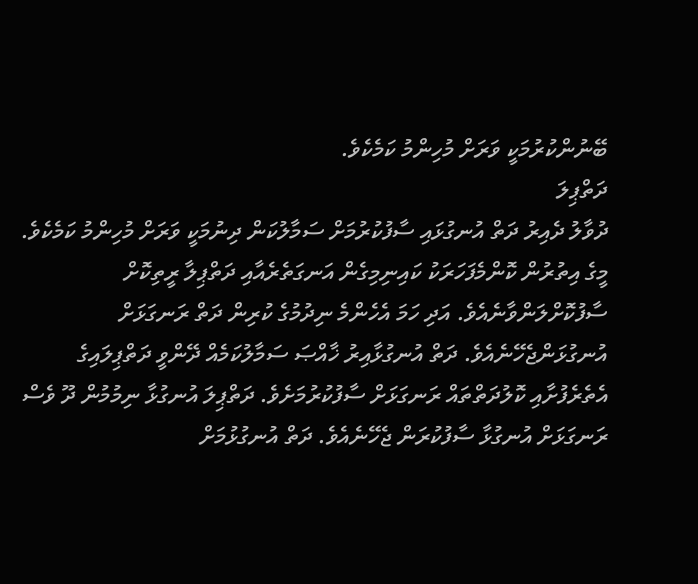ބޭނުންކުރުމަކީ ވަރަށް މުހިންމު ކަމެކެވެ.
ދަތްޕިލަ
ދުވާލު ދެއިރު ދަތް އުނގުޅައި ސާފުކުރުމަށް ސަމާލުކަން ދިނުމަކީ ވަރަށް މުހިންމު ކަމެކެވެ. މީގެ އިތުރުން ކޮންމެފަހަރަކު ކައިނިމިގެން އަނގަތެރެއާއި ދަތްޕިލާ ރީތިކޮށް ސާފުކޮށްލަންވާނެއެވެ. އަދި ހަމަ އެހެންމެ ނިދުމުގެ ކުރިން ދަތް ރަނގަޅަށް އުނގުޅަންޖެހޭނެއެވެ. ދަތް އުނގުޅާއިރު ޚާއްޞަ ސަމާލުކަމެއް ދޭންވީ ދަތްޕިލައިގެ އެތެރެފުށާއި ކޮލުދަތްތައް ރަނގަޅަށް ސާފުކުރުމަށެވެ. ދަތްޕިލަ އުނގުޅާ ނިމުމުން ދޫ ވެސް ރަނގަޅަށް އުނގުޅާ ސާފުކުރަން ޖެހޭނެއެވެ. ދަތް އުނގުޅުމަށް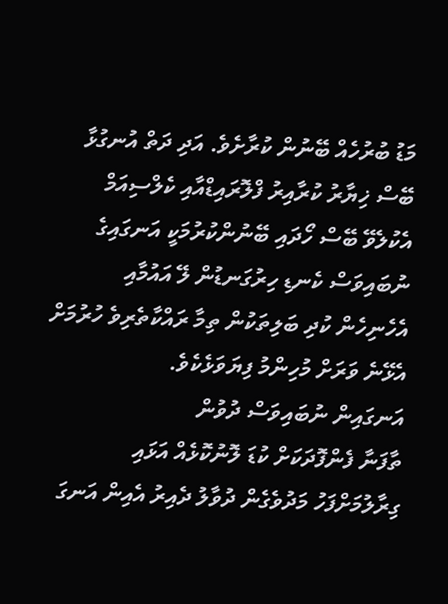މަޑު ބުރުހެއް ބޭނުން ކުރާށެވެ. އަދި ދަތް އުނގުޅާ ބޭސް ޚިޔާރު ކުރާއިރު ފްލޮރައިޑްއާއި ކެލްސިއަމް އެކުލެވޭ ބޭސް ހޯދައި ބޭނުންކުރުމަކީ އަނގައިގެ ނުބައިވަސް ކެނޑި ހިރުގަނޑުން ލޭ އައުމާއި އެހެނިހެން ކުދި ބަލިތަކުން ތިމާ ރައްކާތެރިވެ ހުރުމަށް އެޅޭނެ ވަރަށް މުހިންމު ފިޔަވަޅެކެވެ.
އަނގައިން ނުބައިވަސް ދުވުން
ތާފަނާ ފެންފޮދަކަށް ކުޑަ ލޮނުކޮޅެއް އަޅައި ގިރާލުމަށްފަހު މަދުވެގެން ދުވާލު ދެއިރު އެއިން އަނގަ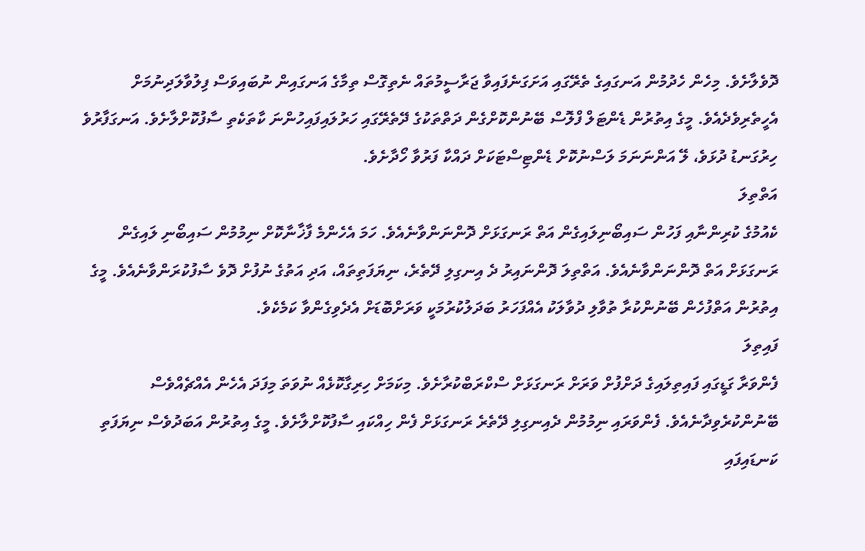ދޮވެލާށެވެ. މިހެން ހެދުމުން އަނގައިގެ ތެރޭގައި އަށަގަނެފައިވާ ޖަރާސީމުތައް ނެތިގޮސް ތިމާގެ އަނގައިން ނުބައިވަސް ފިލުވާލަދިނުމަށް އެހީތެރިވެދެއެވެ. މީގެ އިތުރުން ޑެންޓަލް ފްލޮސް ބޭނުންކޮށްގެން ދަތްތަކުގެ ދޭތެރޭގައި ހަރުލައިފައިހުންނަ ކާތަކެތި ސާފުކޮށްލާށެވެ. އަނގަފާރުވެ ހިރުގަނޑު ދުޅަވެ، ލޭ އަންނަނަމަ ލަސްނުކޮށް ޑެންޓިސްޓަކަށް ދައްކާ ފަރުވާ ހޯދާށެވެ.
އަތްތިލަ
ކެއުމުގެ ކުރިންނާއި ފަހުން ސައިބޯނިލައިގެން އަތް ރަނގަޅަށް ދޮންނަންވާނެއެވެ. ހަމަ އެހެންމެ ފާޚާނާކޮށް ނިމުމުން ސައިބޯނި ލައިގެން ރަނގަޅަށް އަތް ދޮންނަންވާނެއެވެ. އަތްތިލަ ދޮންނައިރު ދެ އިނގިލި ދޭތެރެ، ނިޔަފަތިތައް، އަދި އަތުގެ ނުފުށް ދޮވެ ސާފުކުރަންވާނެއެވެ. މީގެ އިތުރުން އަތްފުހެން ބޭނުންކުރާ ތުވާލި ދުވާލަކު އެއްފަހަރު ބަދަލުކުރުމަކީ ވަރަށްބޮޑަށް އެދެވިގެންވާ ކަމެކެވެ.
ފައިތިލަ
ފެންވަރާ ގަޑީގައި ފައިތިލައިގެ ދަށްފުށް ވަރަށް ރަނގަޅަށް ސްކްރަބްކުރާށެވެ. މިކަމަށް ހިރިގާކޮޅެއް ނުވަތަ މިފަދަ އެހެން އެއްޗެއްވެސް ބޭނުންކުރެވިދާނެއެވެ. ފެންވަރައި ނިމުމުން ދެއިނގިލި ދޭތެރެ ރަނގަޅަށް ފެން ހިއްކައި ސާފުކޮށްލާށެވެ. މީގެ އިތުރުން އަބަދުވެސް ނިޔަފަތި ކަނޑައިފައި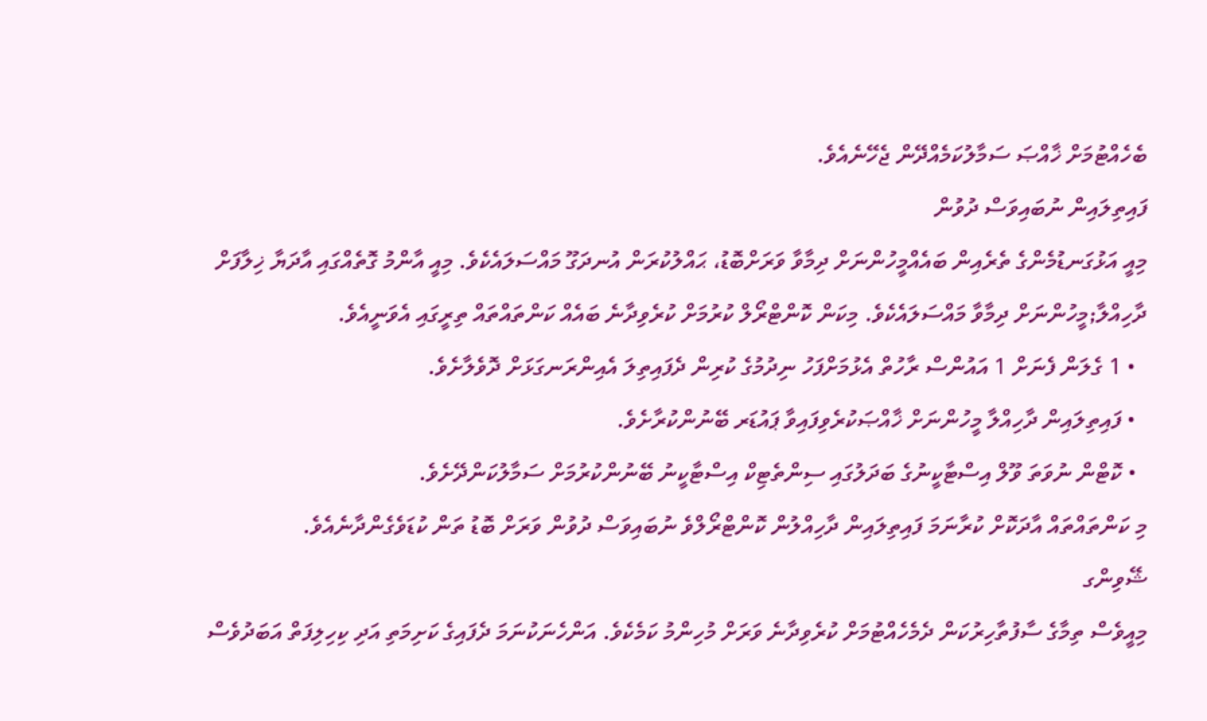ބެހެއްޓުމަށް ޚާއްޞަ ސަމާލުކަމެއްދޭން ޖެހޭނެއެވެ.
ފައިތިލައިން ނުބައިވަސް ދުވުން
މިއީ އަޅުގަނޑުމެންގެ ތެރެއިން ބައެއްމީހުންނަށް ދިމާވާ ވަރަށްބޮޑު، ޙައްލުކުރަން އުނދަގޫ މައްސަލައެކެވެ. މިއީ އާންމު ގޮތެއްގައި އާދަޔާ ޚިލާފަށް ދާހިއްލާ;މީހުންނަށް ދިމާވާ މައްސަލައެކެވެ. މިކަން ކޮންޓްރޯލް ކުރުމަށް ކުރެވިދާނެ ބައެއް ކަންތައްތައް ތިރީގައި އެވަނީއެވެ.
  • 1 ގެލަން ފެނަށް 1 އައުންސް ރާހުތް އެޅުމަށްފަހު ނިދުމުގެ ކުރިން ދެފައިތިލަ އެއިންރަނގަޅަށް ދޮވެލާށެވެ.
  • ފައިތިލައިން ދާހިއްލާ މީހުންނަށް ޚާއްޞަކުރެވިފައިވާ ޕައުޑަރ ބޭނުންކުރާށެވެ.
  • ކޮޓްން ނުވަތަ ވޫލް އިސްޓާކީނުގެ ބަދަލުގައި ސިންތެޓިކް އިސްޓާކީނު ބޭނުންކުރުމަށް ސަމާލުކަންދޭށެވެ.
މި ކަންތައްތައް އާދަކޮށް ކުރާނަމަ ފައިތިލައިން ދާހިއްލުން ކޮންޓްރޯލްވެ ނުބައިވަސް ދުވުން ވަރަށް ބޮޑު ތަން ކުޑަވެގެންދާނެއެވެ.
ޝޭވިންގ
މިއީވެސް ތިމާގެ ސާފުތާހިރުކަން ދެމެހެއްޓުމަށް ކުރެވިދާނެ ވަރަށް މުހިންމު ކަމެކެވެ. އަންހެނަކުނަމަ ދެފައިގެ ކަށިމަތި އަދި ކިހިލިފަތް އަބަދުވެސް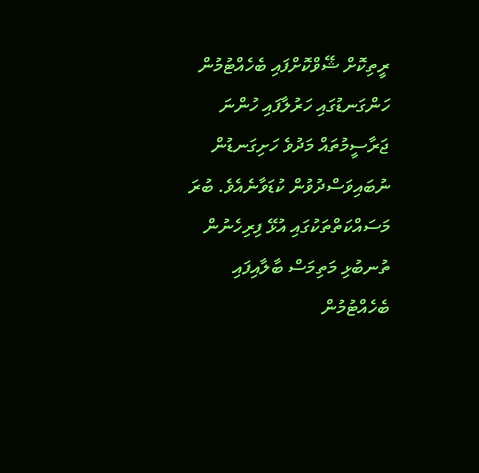ރީތިކޮށް ޝޭވްކޮށްފައި ބެހެއްޓުމުން ހަންގަނޑުގައި ހަރުލާފައި ހުންނަ ޖަރާސީމުތައް މަދުވެ ހަށިގަނޑުން ނުބައިވަސްދުވުން ކުޑަވާނެއެވެ. ބުރަ މަސައްކަތްތަކުގައި އުޅޭ ފިރިހެނުން ތުނބުޅި މަތިމަސް ބާލާއިފައި ބެހެއްޓުމުން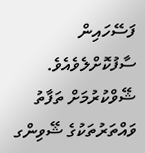ފަސޭހައިން ސާފުކޮށްލެވެއެވެ. ޝޭވްކުރުމަށް ތަފާތު ވައްތަރުތަކުގެ ޝޭވިންގ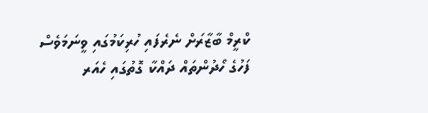ކްރީމް ބާޒާރަށް ނެރެފައި ހުރިކަމުގައި ވީނަމަވެސް ފަހުގެ ހޯދުންތައް ދައްކާ ގޮތުގައި ހެއަރ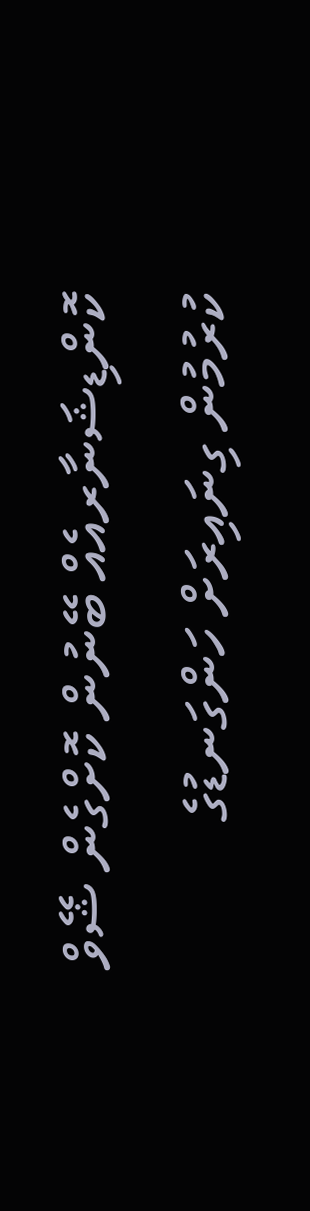ކޮންޑިޝަނާރއެއް ބޭނުން ކޮށްގެން ޝޭވް ކުރުމުން ގިނައިރަށް ހަންގަނޑުގެ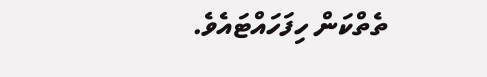ތެތްކަން ހިފަހައްޓައެވެ.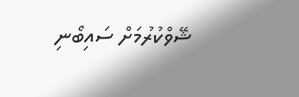ޝޭވްކުރުމަށް ސައިބޯނި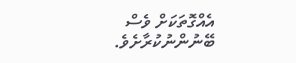އެއްގޮތަކަށް ވެސް ބޭނުންނުކުރާށެވެ.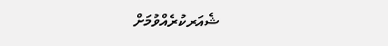ޝެއަރކުރެއްވުމަށް